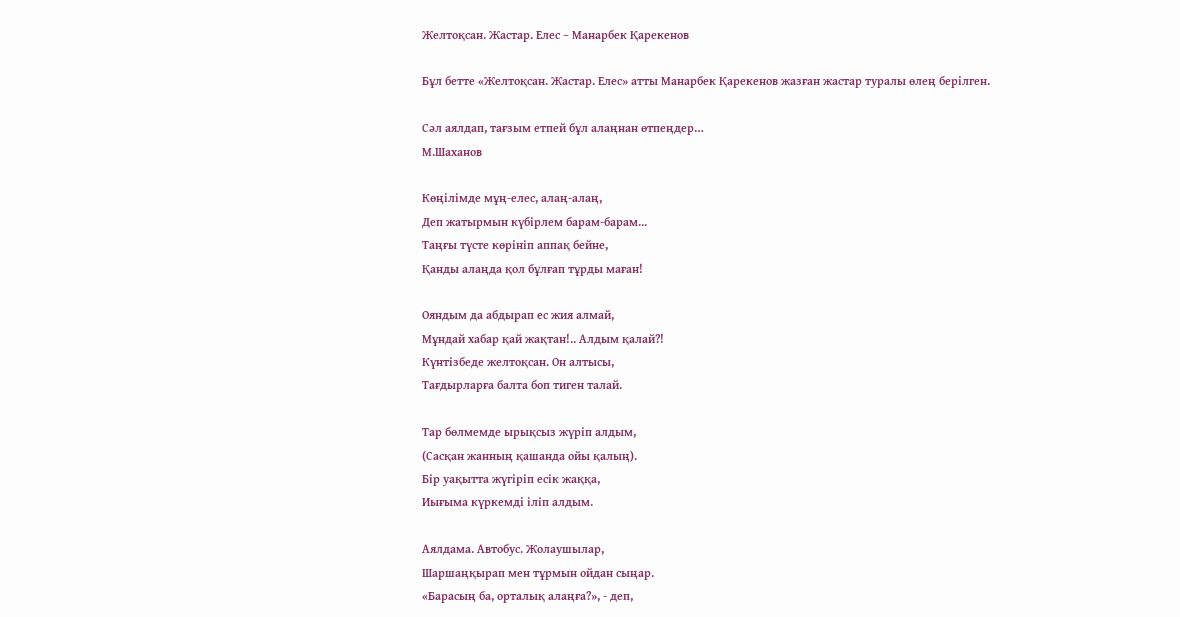Желтоқсан. Жастар. Елес – Манарбек Қарекенов

Бұл бетте «Желтоқсан. Жастар. Елес» атты Манарбек Қарекенов жазған жастар туралы өлең берілген.

Сәл аялдап, тағзым етпей бұл алаңнан өтпеңдер…
М.Шаханов

Көңілімде мұң-елес, алаң-алаң,
Деп жатырмын күбірлем барам-барам...
Таңғы түсте көрініп аппақ бейне,
Қанды алаңда қол бұлғап тұрды маған!

Ояндым да абдырап ес жия алмай,
Мұндай хабар қай жақтан!.. Алдым қалай?!
Күнтізбеде желтоқсан. Он алтысы,
Тағдырларға балта боп тиген талай.

Тар бөлмемде ырықсыз жүріп алдым,
(Сасқан жанның қашанда ойы қалың).
Бір уақытта жүгіріп есік жаққа,
Иығыма күркемді іліп алдым.

Аялдама. Автобус. Жолаушылар,
Шаршаңқырап мен тұрмын ойдан сыңар.
«Барасың ба, орталық алаңға?», - деп,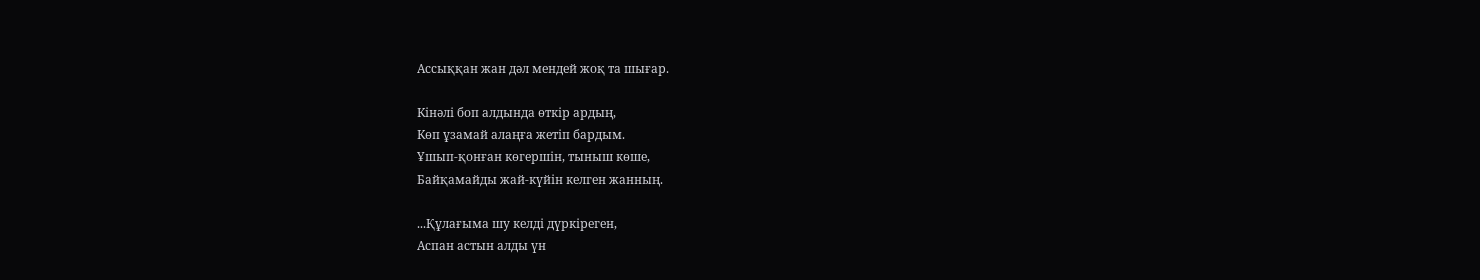Ассыққан жан дәл мендей жоқ та шығар.

Кінәлі боп алдында өткір ардың,
Көп ұзамай алаңға жетіп бардым.
Ұшып-қонған көгершін, тыныш көше,
Байқамайды жай-күйін келген жанның.

...Құлағыма шу келді дүркіреген,
Аспан астын алды үн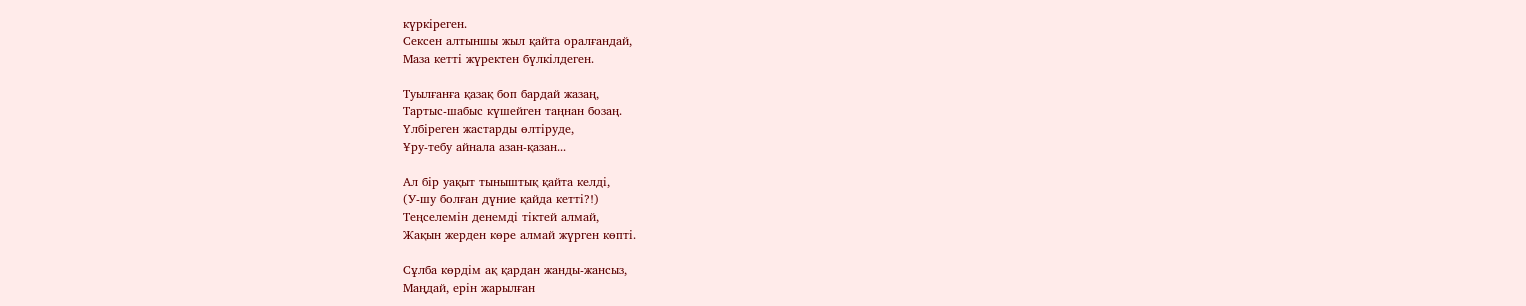күркіреген.
Сексен алтыншы жыл қайта оралғандай,
Маза кетті жүректен бүлкілдеген.

Туылғанға қазақ боп бардай жазаң,
Тартыс-шабыс күшейген таңнан бозаң.
Үлбіреген жастарды өлтіруде,
Ұру-тебу айнала азан-қазан...

Ал бір уақыт тыныштық қайта келді,
(У-шу болған дүние қайда кетті?!)
Теңселемін денемді тіктей алмай,
Жақын жерден көре алмай жүрген көпті.

Сұлба көрдім ақ қардан жанды-жансыз,
Маңдай, ерін жарылған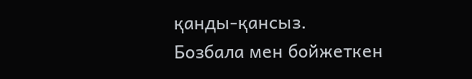қанды-қансыз.
Бозбала мен бойжеткен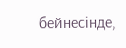бейнесінде,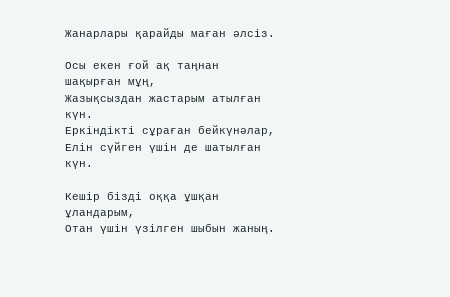Жанарлары қарайды маған әлсіз.

Осы екен ғой ақ таңнан шақырған мұң,
Жазықсыздан жастарым атылған күн.
Еркіндікті сұраған бейкүнәлар,
Елін сүйген үшін де шатылған күн.

Кешір бізді оққа ұшқан ұландарым,
Отан үшін үзілген шыбын жаның.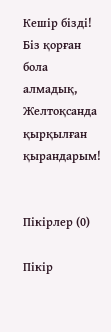Кешір бізді! Біз қорған бола алмадық,
Желтоқсанда қырқылған қырандарым!


Пікірлер (0)

Пікір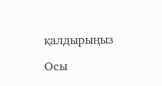қалдырыңыз

Осы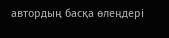автордың басқа өлеңдері